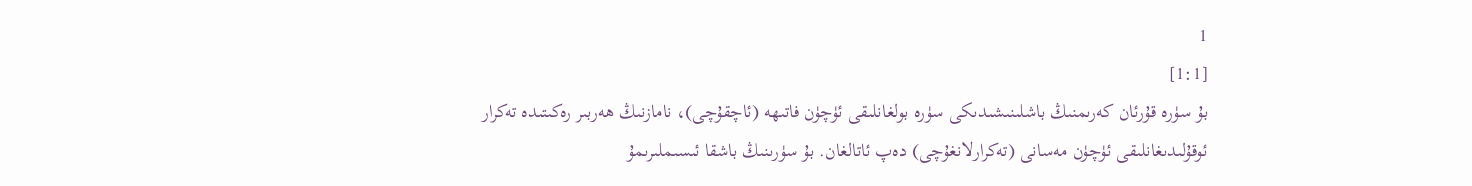1
[1:1]
بۇ سۈرە قۇرئان كەرىمنىڭ باشلىنىشىدىكى سۈرە بولغانلىقى ئۈچۈن فاتىھە (ئاچقۇچى)، نامازنىڭ ھەربىر رەكىتىدە تەكرار ئوقۇلىدىغانلىقى ئۈچۈن مەسانى (تەكرارلانغۇچى) دەپ ئاتالغان. بۇ سۈرىنىڭ باشقا ئىسىملىرىمۇ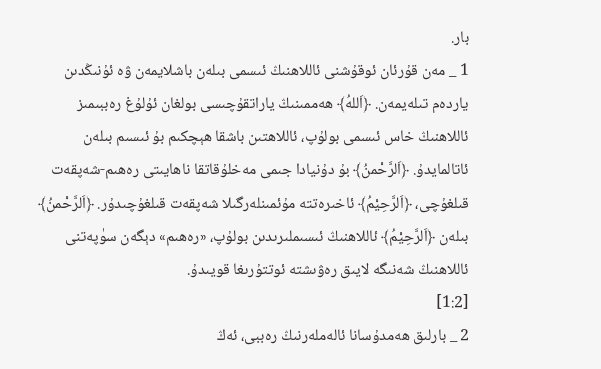بار.
1 _ مەن قۇرئان ئوقۇشنى ئاللاھنىڭ ئىسمى بىلەن باشلايمەن ۋە ئۇنىڭدىن ياردەم تىلەيمەن. ﴿اَللهُ﴾ ھەممىنىڭ ياراتقۇچىسى بولغان ئۇلۇغ رەببىمىز ئاللاھنىڭ خاس ئىسمى بولۇپ، ئاللاھتىن باشقا ھېچكىم بۇ ئىسىم بىلەن ئاتالمايدۇ. ﴿اَلرَّحْمنُ﴾ بۇ دۇنيادا جىمى مەخلۇقاتقا ناھايىتى رەھىم-شەپقەت قىلغۇچى، ﴿اَلرَّحِيْمُ﴾ ئاخىرەتتە مۇئمىنلەرگىلا شەپقەت قىلغۇچىدۇر. ﴿اَلرَّحْمنُ﴾ بىلەن ﴿اَلرَّحِيْمُ﴾ ئاللاھنىڭ ئىسىملىرىدىن بولۇپ، «رەھىم» دېگەن سۈپەتنى ئاللاھنىڭ شەنىگە لايىق رەۋىشتە ئوتتۇرىغا قويىدۇ.
[1:2]
2 _ بارلىق ھەمدۇسانا ئالەملەرنىڭ رەببى، ئەڭ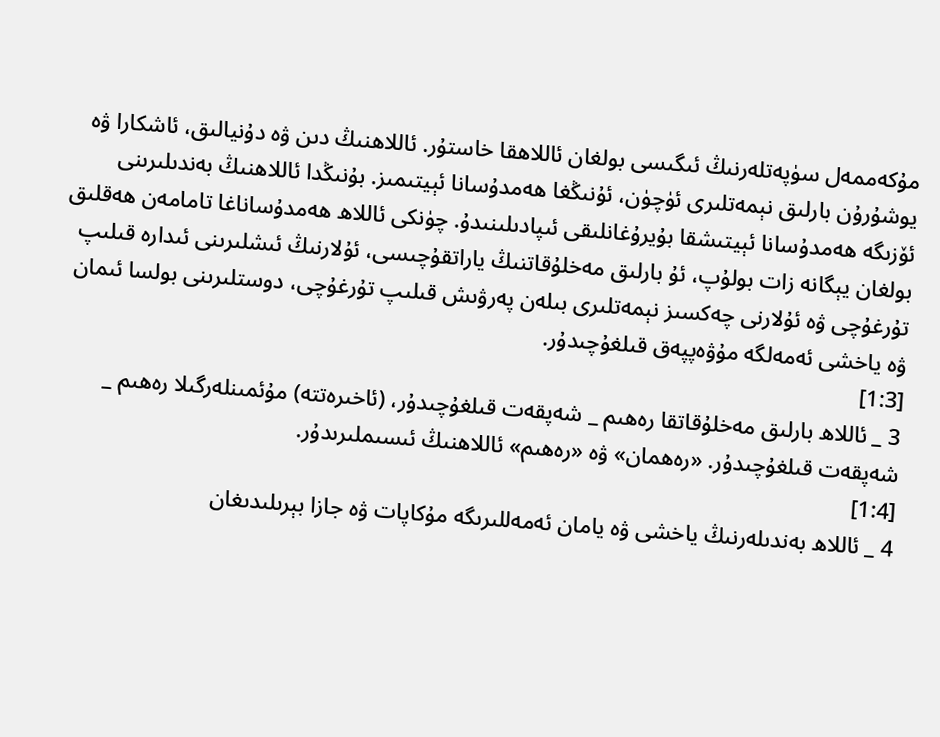مۇكەممەل سۈپەتلەرنىڭ ئىگىسى بولغان ئاللاھقا خاستۇر. ئاللاھنىڭ دىن ۋە دۇنيالىق، ئاشكارا ۋە يوشۇرۇن بارلىق نېمەتلىرى ئۈچۈن، ئۇنىڭغا ھەمدۇسانا ئېيتىمىز. بۇنىڭدا ئاللاھنىڭ بەندىلىرىنى ئۆزىگە ھەمدۇسانا ئېيتىشقا بۇيرۇغانلىقى ئىپادىلىنىدۇ. چۈنكى ئاللاھ ھەمدۇساناغا تامامەن ھەقلىق بولغان يېگانە زات بولۇپ، ئۇ بارلىق مەخلۇقاتنىڭ ياراتقۇچىسى، ئۇلارنىڭ ئىشلىرىنى ئىدارە قىلىپ تۇرغۇچى ۋە ئۇلارنى چەكسىز نېمەتلىرى بىلەن پەرۋىش قىلىپ تۇرغۇچى، دوستلىرىنى بولسا ئىمان ۋە ياخشى ئەمەلگە مۇۋەپپەق قىلغۇچىدۇر.
[1:3]
3 _ ئاللاھ بارلىق مەخلۇقاتقا رەھىم _ شەپقەت قىلغۇچىدۇر، (ئاخىرەتتە) مۇئمىنلەرگىلا رەھىم _ شەپقەت قىلغۇچىدۇر. «رەھمان» ۋە «رەھىم» ئاللاھنىڭ ئىسىملىرىدۇر.
[1:4]
4 _ ئاللاھ بەندىلەرنىڭ ياخشى ۋە يامان ئەمەللىرىگە مۇكاپات ۋە جازا بېرىلىدىغان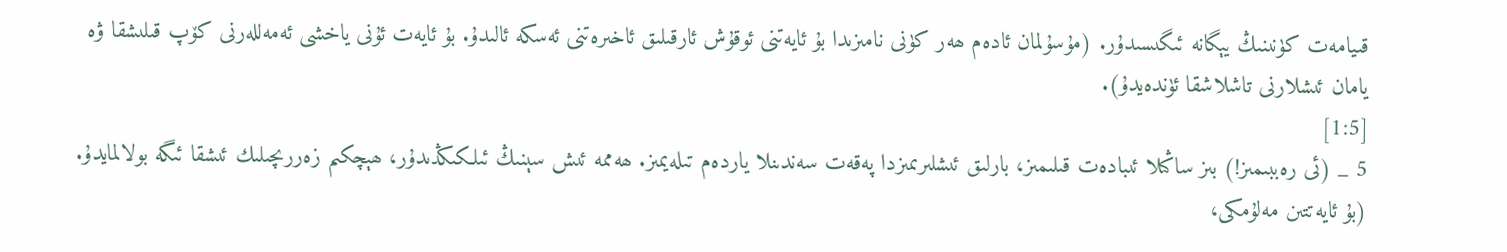قىيامەت كۈنىنىڭ يېگانە ئىگىسىدۇر. (مۇسۇلمان ئادەم ھەر كۈنى نامىزىدا بۇ ئايەتنى ئوقۇش ئارقىلىق ئاخىرەتنى ئەسكە ئالىدۇ. بۇ ئايەت ئۇنى ياخشى ئەمەللەرنى كۆپ قىلىشقا ۋە يامان ئىشلارنى تاشلاشقا ئۈندەيدۇ).
[1:5]
5 _ (ئى رەببىمىز!) بىز ساڭىلا ئىبادەت قىلىمىز، بارلىق ئىشلىرىمىزدا پەقەت سەندىنلا ياردەم تىلەيمىز. ھەممە ئىش سېنىڭ ئىلكىڭدىدۇر، ھېچكىم زەررىچىلىك ئىشقا ئىگە بولالمايدۇ. (بۇ ئايەتتىن مەلۇمكى،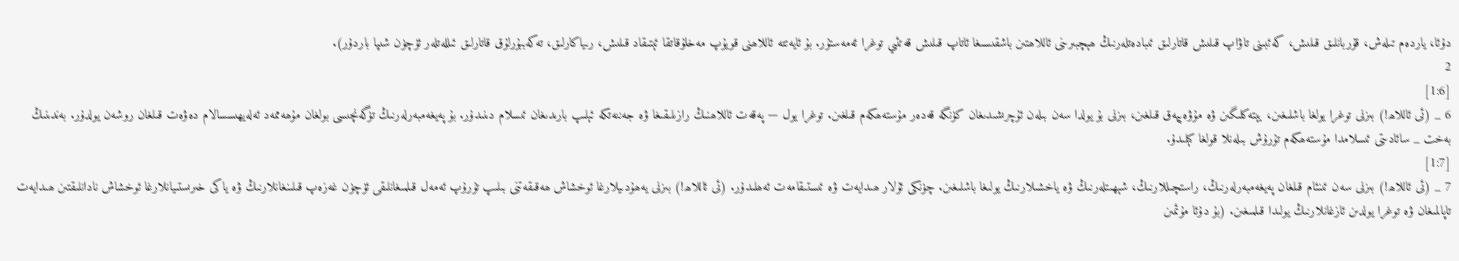دۇئا، ياردەم تىلەش، قۇربانلىق قىلىش، كەئبىنى تاۋاپ قىلىش قاتارلىق ئىبادەتلەرنىڭ ھېچبىرىنى ئاللاھتىن باشقىسىغا ئاتاپ قىلىش قەتئىي توغرا ئەمەستۇر. بۇ ئايەتتە ئاللاھنى قويۇپ مەخلۇقاتقا ئېتىقاد قىلىش، رىياكارلىق، تەكەببۇرلۇق قاتارلىق ئىللەتلەر ئۈچۈن شىپا باردۇر).
2
[1:6]
6 _ (ئى ئاللاھ!) بىزنى توغرا يولغا باشلىغىن، يېتەكلىگىن ۋە مۇۋەپپەق قىلغىن، بىزنى بۇ يولدا سەن بىلەن ئۇچرىشىدىغان كۈنگە قەدەر مۇستەھكەم قىلغىن. توغرا يول — پەقەت ئاللاھنىڭ رازىلىقىغا ۋە جەننەتكە ئېلىپ بارىدىغان ئىسلام دىنىدۇر. بۇ پەيغەمبەرلەرنىڭ تۈگەنچىسى بولغان مۇھەممەد ئەلەيھىسسالام دەۋەت قىلغان روشەن يولدۇر. بەندىنىڭ بەخت _ سائادىتى ئىسلامدا مۇستەھكەم تۇرۇش بىلەنلا قولغا كېلىدۇ.
[1:7]
7 _ (ئى ئاللاھ!) بىزنى سەن ئىنئام قىلغان پەيغەمبەرلەرنىڭ، راستچىللارنىڭ، شېھىتلەرنىڭ ۋە ياخشىلارنىڭ يولىغا باشلىغىن. چۈنكى ئۇلار ھىدايەت ۋە ئىستىقامەت ئەھلىدۇر. (ئى ئاللاھ!) بىزنى يەھۇدىيلارغا ئوخشاش ھەقىقەتنى بىلىپ تۇرۇپ ئەمەل قىلمىغانلىقى ئۈچۈن غەزەپ قىلىنغانلارنىڭ ۋە ياكى خىرىستىيانلارغا ئوخشاش نادانلىقتىن ھىدايەت تاپالمىغان ۋە توغرا يولدىن ئازغانلارنىڭ يولىدا قىلمىغىن. (بۇ دۇئا مۇئمىن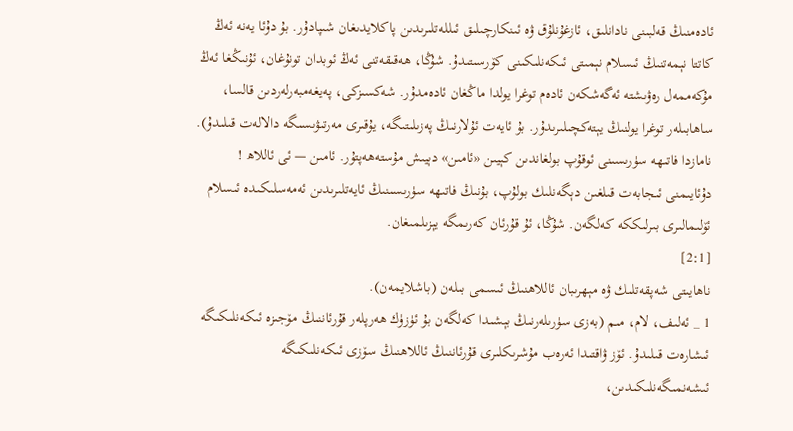ئادەمنىڭ قەلبىنى نادانلىق، ئازغۇنلۇق ۋە ئىنكارچىلىق ئىللەتلىرىدىن پاكلايدىغان شىپادۇر. بۇ دۇئا يەنە ئەڭ كاتتا نېمەتنىڭ ئىسلام نېمىتى ئىكەنلىكىنى كۆرسىتىدۇ. شۇڭا، ھەقىقەتنى ئەڭ ئوبدان تونۇغان، ئۇنىڭغا ئەڭ مۇكەممەل رەۋىشتە ئەگەشكەن ئادەم توغرا يولدا ماڭغان ئادەمدۇر. شەكسىزكى، پەيغەمبەرلەردىن قالسا، ساھابىلەر توغرا يولنىڭ يېتەكچىلىرىدۇر. بۇ ئايەت ئۇلارنىڭ پەزىلىتىگە، يۇقىرى مەرتىۋىسىگە دالالەت قىلىدۇ).
نامازدا فاتىھە سۈرىسىنى ئوقۇپ بولغاندىن كېيىن «ئامىن» دېيىش مۇستەھەپتۇر. ئامىن — ئى ئاللاھ ! دۇئايىمنى ئىجابەت قىلغىن دېگەنلىك بولۇپ، بۇنىڭ فاتىھە سۈرىسىنىڭ ئايەتلىرىدىن ئەمەسلىكىدە ئىسلام ئۆلىمالىرى بىرلىككە كەلگەن. شۇڭا، ئۇ قۇرئان كەرىمگە يېزىلمىغان.
[2:1]
ناھايىتى شەپقەتلىك ۋە مېھرىبان ئاللاھنىڭ ئىسمى بىلەن (باشلايمەن).
1 _ ئەلىف، لام، مىم (بەزى سۈرىلەرنىڭ بېشىدا كەلگەن بۇ ئۈزۈك ھەرپلەر قۇرئاننىڭ مۆجىزە ئىكەنلىكىگە ئىشارەت قىلىدۇ. ئۆز ۋاقتىدا ئەرەب مۇشرىكلىرى قۇرئاننىڭ ئاللاھنىڭ سۆزى ئىكەنلىكىگە ئىشەنمىگەنلىكىدىن،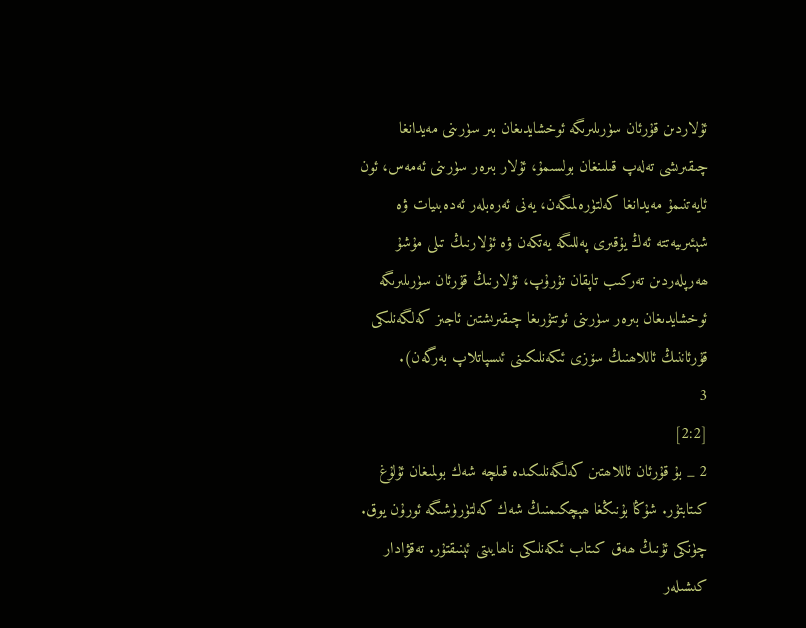ئۇلاردىن قۇرئان سۈرىلىرىگە ئوخشايدىغان بىر سۈرىنى مەيدانغا چىقىرىشى تەلەپ قىلىنغان بولسىمۇ، ئۇلار بىرەر سۈرىنى ئەمەس، ئون ئايەتنىمۇ مەيدانغا كەلتۈرەلمىگەن، يەنى ئەرەبلەر ئەدەبىيات ۋە شېئىرىيەتتە ئەڭ يۇقىرى پەللىگە يەتكەن ۋە ئۇلارنىڭ تىلى مۇشۇ ھەرپلەردىن تەركىب تاپقان تۇرۇپ، ئۇلارنىڭ قۇرئان سۈرىلىرىگە ئوخشايدىغان بىرەر سۈرىنى ئوتتۇرىغا چىقىرىشتىن ئاجىز كەلگەنلىكى قۇرئاننىڭ ئاللاھنىڭ سۆزى ئىكەنلىكىنى ئىسپاتلاپ بەرگەن).
3
[2:2]
2 _ بۇ قۇرئان ئاللاھتىن كەلگەنلىكىدە قىلچە شەك بولمىغان ئۇلۇغ كىتابتۇر. شۇڭا بۇنىڭغا ھېچكىمنىڭ شەك كەلتۈرۈشىگە ئورۇن يوق. چۈنكى ئۇنىڭ ھەق كىتاب ئىكەنلىكى ناھايىتى ئېنىقتۇر. تەقۋادار كىشىلەر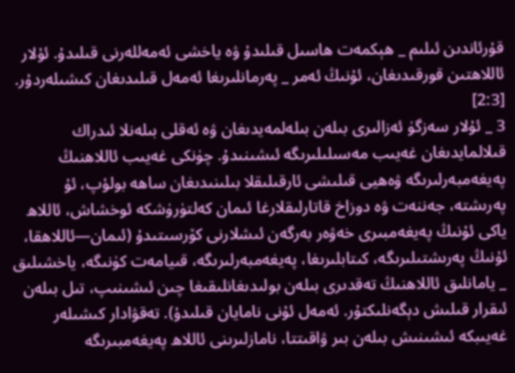قۇرئاندىن ئىلىم _ ھېكمەت ھاسىل قىلىدۇ ۋە ياخشى ئەمەللەرنى قىلىدۇ. ئۇلار ئاللاھتىن قورقىدىغان، ئۇنىڭ ئەمر _ پەرمانلىرىغا ئەمەل قىلىدىغان كىشىلەردۇر.
[2:3]
3 _ ئۇلار سەزگۈ ئەزالىرى بىلەن بىلەلمەيدىغان ۋە ئەقلى بىلەنلا ئىدراك قىلالمايدىغان غەيىب مەسىلىلىرىگە ئىشىنىدۇ. چۈنكى غەيىب ئاللاھنىڭ پەيغەمبەرلىرىگە ۋەھيى قىلىشى ئارقىلىقلا بىلىنىدىغان ساھە بولۇپ، ئۇ پەرىشتە، جەننەت ۋە دوزاخ قاتارلىقلارغا ئىمان كەلتۈرۈشكە ئوخشاش، ئاللاھ ياكى ئۇنىڭ پەيغەمبىرى خەۋەر بەرگەن ئىشلارنى كۆرسىتىدۇ (ئىمان—ئاللاھقا، ئۇنىڭ پەرىشتىلىرىگە، كىتابلىرىغا، پەيغەمبەرلىرىگە، قىيامەت كۈنىگە، ياخشىلىق _ يامانلىق ئاللاھنىڭ تەقدىرى بىلەن بولىدىغانلىقىغا چىن ئىشىنىپ، تىل بىلەن ئىقرار قىلىش دېگەنلىكتۇر. ئەمەل ئۇنى نامايان قىلىدۇ). تەقۋادار كىشىلەر غەيىبكە ئىشىنىش بىلەن بىر ۋاقىتتا، نامازلىرىنى ئاللاھ پەيغەمبىرىگە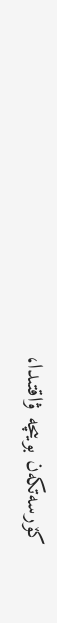كۆرسەتكەن بويىچە ۋاقتىدا،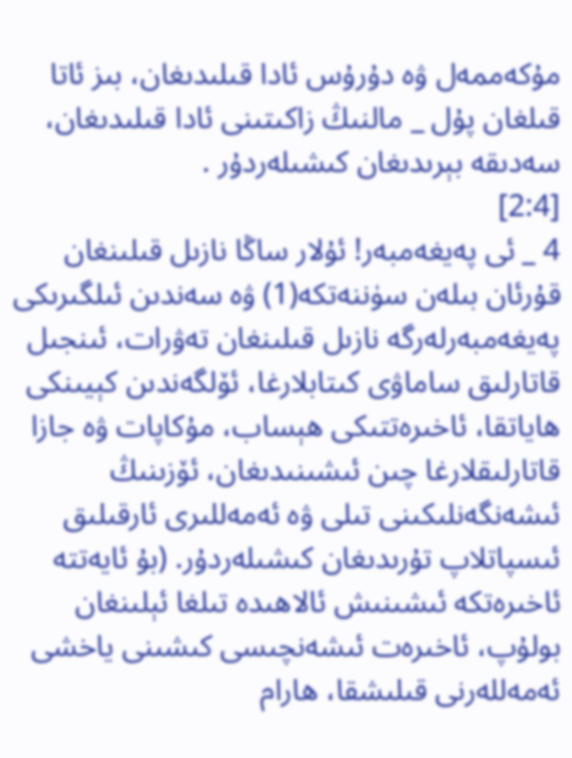مۇكەممەل ۋە دۇرۇس ئادا قىلىدىغان، بىز ئاتا قىلغان پۇل _ مالنىڭ زاكىتىنى ئادا قىلىدىغان، سەدىقە بېرىدىغان كىشىلەردۇر .
[2:4]
4 _ ئى پەيغەمبەر! ئۇلار ساڭا نازىل قىلىنغان قۇرئان بىلەن سۈننەتكە(1) ۋە سەندىن ئىلگىرىكى پەيغەمبەرلەرگە نازىل قىلىنغان تەۋرات، ئىنجىل قاتارلىق ساماۋى كىتابلارغا، ئۆلگەندىن كېيىنكى ھاياتقا، ئاخىرەتتىكى ھېساب، مۇكاپات ۋە جازا قاتارلىقلارغا چىن ئىشىنىدىغان، ئۆزىنىڭ ئىشەنگەنلىكىنى تىلى ۋە ئەمەللىرى ئارقىلىق ئىسپاتلاپ تۇرىدىغان كىشىلەردۇر. (بۇ ئايەتتە ئاخىرەتكە ئىشىنىش ئالاھىدە تىلغا ئېلىنغان بولۇپ، ئاخىرەت ئىشەنچىسى كىشىنى ياخشى ئەمەللەرنى قىلىشقا، ھارام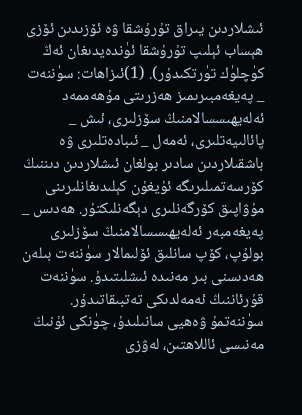ئىشلاردىن يىراق تۇرۇشقا ۋە ئۆزىدىن ئۆزى ھېساب ئېلىپ تۇرۇشقا ئۈندەيدىغان ئەڭ كۈچلۈك تۈرتكىدۇر). (1)ئىزاھات: سۈننەت _ پەيغەمبىرىمىز ھەزرىتى مۇھەممەد ئەلەيھىسسالامنىڭ سۆزلىرى، ئىش _ پائالىيەتلىرى، ئەمەل _ ئىبادەتلىرى ۋە باشقىلاردىن سادىر بولغان ئىشلاردىن دىننىڭ كۆرسەتمىلىرىگە ئۇيغۇن كېلىدىغانلىرىنى مۇۋاپىق كۆرگەنلىرى دېگەنلىكتۇر. ھەدىس _ پەيغەمبەر ئەلەيھىسسالامنىڭ سۆزلىرى بولۇپ، كۆپ سانلىق ئۆلىمالار سۈننەت بىلەن ھەدىسنى بىر مەنىدە ئىشلىتىدۇ. سۈننەت قۇرئاننىڭ ئەمەلدىكى تەتبىقاتىدۇر. سۈننەتمۇ ۋەھيى سانىلىدۇ، چۈنكى ئۇنىڭ مەنىسى ئاللاھتىن، لەۋزى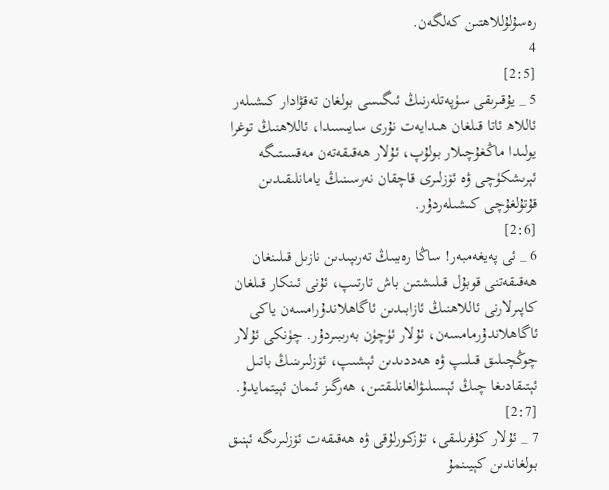رەسۇلۇللاھتىن كەلگەن.
4
[2:5]
5 _ يۇقىرىقى سۈپەتلەرنىڭ ئىگىسى بولغان تەقۋادار كىشىلەر ئاللاھ ئاتا قىلغان ھىدايەت نۇرى سايىسىدا، ئاللاھنىڭ توغرا يولىدا ماڭغۇچىلار بولۇپ، ئۇلار ھەقىقەتەن مەقسىتىگە ئېرىشكۈچى ۋە ئۆزلىرى قاچقان نەرسىنىڭ يامانلىقىدىن قۇتۇلغۇچى كىشىلەردۇر.
[2:6]
6 _ ئى پەيغەمبەر! ساڭا رەببىڭ تەرىپىدىن نازىل قىلىنغان ھەقىقەتنى قوبۇل قىلىشتىن باش تارتىپ، ئۇنى ئىنكار قىلغان كاپىرلارنى ئاللاھنىڭ ئازابىدىن ئاگاھلاندۇرامسەن ياكى ئاگاھلاندۇرمامسەن، ئۇلار ئۈچۈن بەرىبىردۇر. چۈنكى ئۇلار چوڭچىلىق قىلىپ ۋە ھەددىدىن ئېشىپ، ئۆزلىرىنىڭ باتىل ئېتىقادىغا چىڭ ئېسىلىۋالغانلىقتىن، ھەرگىز ئىمان ئېيتمايدۇ.
[2:7]
7 _ ئۇلار كۇفرىلىقى، تۇزكورلۇقى ۋە ھەقىقەت ئۆزلىرىگە ئېنىق بولغاندىن كېيىنمۇ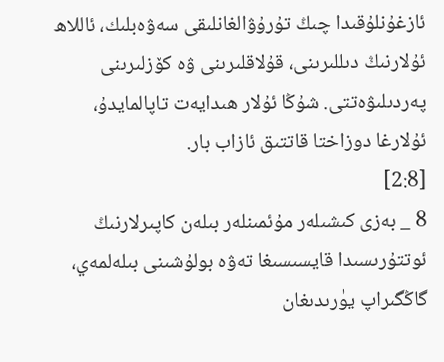ئازغۇنلۇقىدا چىڭ تۇرۇۋالغانلىقى سەۋەبلىك، ئاللاھ ئۇلارنىڭ دىللىرىنى، قۇلاقلىرىنى ۋە كۆزلىرىنى پەردىلىۋەتتى. شۇڭا ئۇلار ھىدايەت تاپالمايدۇ، ئۇلارغا دوزاختا قاتتىق ئازاب بار.
[2:8]
8 _ بەزى كىشىلەر مۇئمىنلەر بىلەن كاپىرلارنىڭ ئوتتۇرىسىدا قايسىسىغا تەۋە بولۇشىنى بىلەلمەي، گاڭگىراپ يۈرىدىغان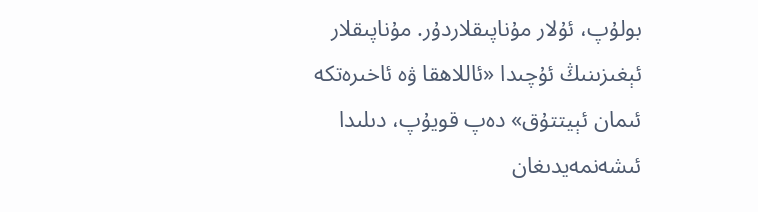بولۇپ، ئۇلار مۇناپىقلاردۇر. مۇناپىقلار ئېغىزىنىڭ ئۇچىدا «ئاللاھقا ۋە ئاخىرەتكە ئىمان ئېيتتۇق» دەپ قويۇپ، دىلىدا ئىشەنمەيدىغان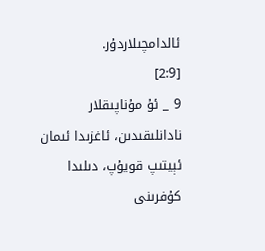ئالدامچىلاردۇر.
[2:9]
9 _ ئۇ مۇناپىقلار نادانلىقىدىن، ئاغزىدا ئىمان ئېيتىپ قويۇپ، دىلىدا كۇفرىنى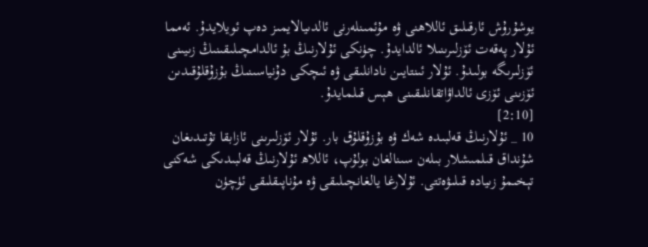يوشۇرۇش ئارقىلىق ئاللاھنى ۋە مۇئمىنلەرنى ئالدىيالايمىز دەپ ئويلايدۇ. ئەمما ئۇلار پەقەت ئۆزلىرىنىلا ئالدايدۇ. چۈنكى ئۇلارنىڭ بۇ ئالدامچىلىقىنىڭ زىيىنى ئۆزلىرىگە بولىدۇ. ئۇلار ئىنتايىن نادانلىقى ۋە ئىچكى دۇنياسىنىڭ بۇزۇقلۇقىدىن ئۆزىنى ئۆزى ئالداۋاتقانلىقىنى ھېس قىلمايدۇ.
[2:10]
10 _ ئۇلارنىڭ قەلبىدە شەك ۋە بۇزۇقلۇق بار. ئۇلار ئۆزلىرىنى ئازابقا تۇتىدىغان شۇنداق قىلمىشلار بىلەن سىنالغان بولۇپ، ئاللاھ ئۇلارنىڭ قەلبىدىكى شەكنى تېخىمۇ زىيادە قىلىۋەتتى. ئۇلارغا يالغانچىلىقى ۋە مۇناپىقلىقى ئۈچۈن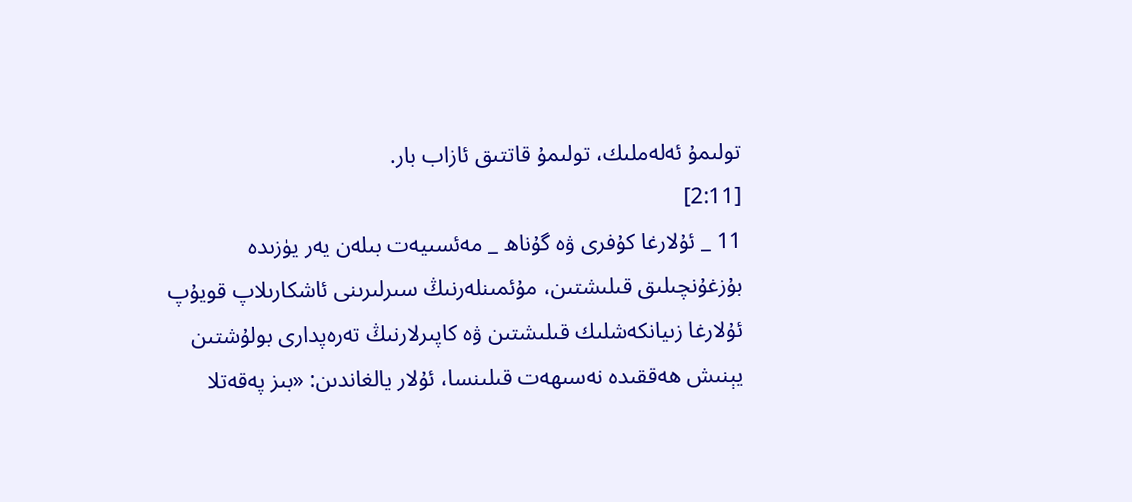تولىمۇ ئەلەملىك، تولىمۇ قاتتىق ئازاب بار.
[2:11]
11 _ ئۇلارغا كۇفرى ۋە گۇناھ _ مەئسىيەت بىلەن يەر يۈزىدە بۇزغۇنچىلىق قىلىشتىن، مۇئمىنلەرنىڭ سىرلىرىنى ئاشكارىلاپ قويۇپ ئۇلارغا زىيانكەشلىك قىلىشتىن ۋە كاپىرلارنىڭ تەرەپدارى بولۇشتىن يېنىش ھەققىدە نەسىھەت قىلىنسا، ئۇلار يالغاندىن: «بىز پەقەتلا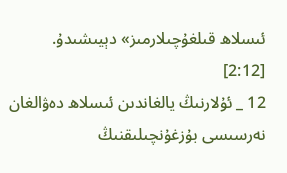ئىسلاھ قىلغۇچىلارمىز» دېيىشىدۇ.
[2:12]
12 _ ئۇلارنىڭ يالغاندىن ئىسلاھ دەۋالغان نەرسىسى بۇزغۇنچىلىقنىڭ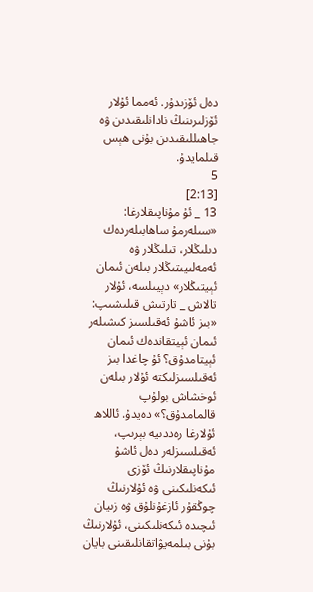دەل ئۆزىدۇر. ئەمما ئۇلار ئۆزلىرىنىڭ نادانلىقىدىن ۋە جاھىللىقىدىن بۇنى ھېس قىلمايدۇ.
5
[2:13]
13 _ ئۇ مۇناپىقلارغا: «سىلەرمۇ ساھابىلەردەك دىلىڭلار، تىلىڭلار ۋە ئەمەلىيىتىڭلار بىلەن ئىمان ئېيتىڭلار» دېيىلسە، ئۇلار تالاش _ تارتىش قىلىشىپ: «بىز ئاشۇ ئەقىلسىز كىشىلەر ئىمان ئېيتقاندەك ئىمان ئېيتامدۇق؟ ئۇ چاغدا بىز ئەقىلسىزلىكتە ئۇلار بىلەن ئوخشاش بولۇپ قالمامدۇق؟» دەيدۇ. ئاللاھ ئۇلارغا رەددىيە بېرىپ، ئەقىلسىزلەر دەل ئاشۇ مۇناپىقلارنىڭ ئۆزى ئىكەنلىكىنى ۋە ئۇلارنىڭ چوڭقۇر ئازغۇنلۇق ۋە زىيان ئىچىدە ئىكەنلىكىنى، ئۇلارنىڭ بۇنى بىلمەيۋاتقانلىقىنى بايان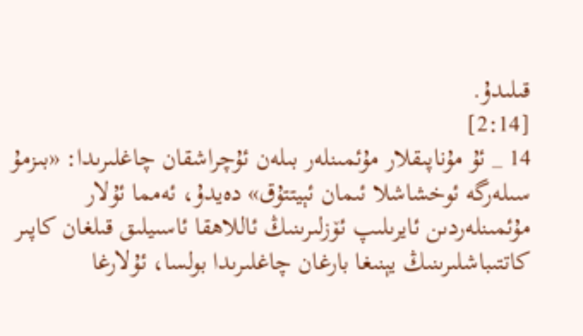قىلىدۇ.
[2:14]
14 _ ئۇ مۇناپىقلار مۇئمىنلەر بىلەن ئۇچراشقان چاغلىرىدا: «بىزمۇ سىلەرگە ئوخشاشلا ئىمان ئېيتتۇق» دەيدۇ، ئەمما ئۇلار مۇئمىنلەردىن ئايرىلىپ ئۆزلىرىنىڭ ئاللاھقا ئاسىيلىق قىلغان كاپىر كاتتىباشلىرىنىڭ يېنىغا بارغان چاغلىرىدا بولسا، ئۇلارغا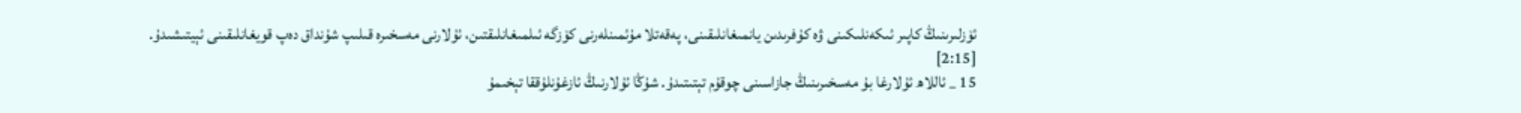ئۆزلىرىنىڭ كاپىر ئىكەنلىكىنى ۋە كۇفرىدىن يانمىغانلىقىنى، پەقەتلا مۇئمىنلەرنى كۆزگە ئىلمىغانلىقتىن، ئۇلارنى مەسخىرە قىلىپ شۇنداق دەپ قويغانلىقىنى ئېيتىشىدۇ.
[2:15]
15 _ ئاللاھ ئۇلارغا بۇ مەسخىرىنىڭ جازاسىنى چوقۇم تېتىتىدۇ. شۇڭا ئۇلارنىڭ ئازغۇنلۇققا تېخىمۇ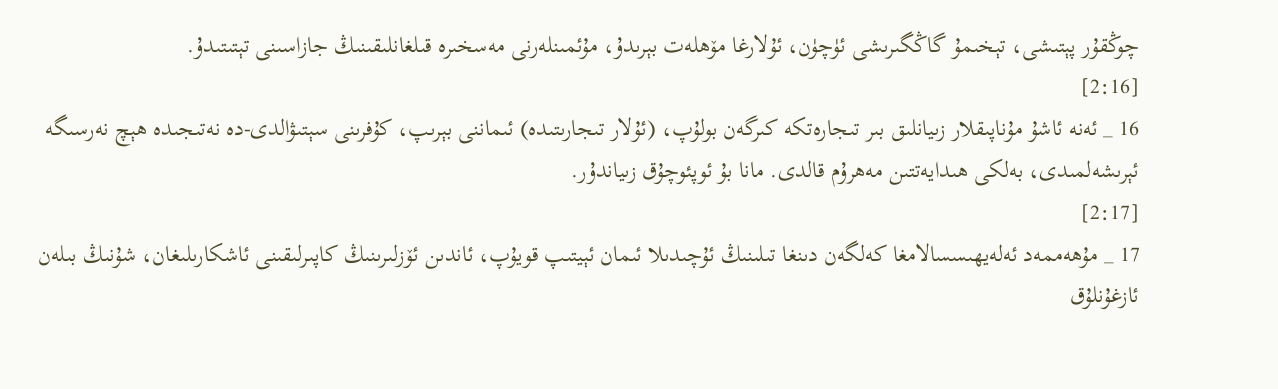چوڭقۇر پېتىشى، تېخىمۇ گاڭگىرىشى ئۈچۈن، ئۇلارغا مۆھلەت بېرىدۇ، مۇئمىنلەرنى مەسخىرە قىلغانلىقىنىڭ جازاسىنى تېتىتىدۇ.
[2:16]
16 _ ئەنە ئاشۇ مۇناپىقلار زىيانلىق بىر تىجارەتكە كىرگەن بولۇپ، (ئۇلار تىجارىتىدە) ئىماننى بېرىپ، كۇفرىنى سېتىۋالدى-دە نەتىجىدە ھېچ نەرسىگە ئېرىشەلمىدى، بەلكى ھىدايەتتىن مەھرۇم قالدى. مانا بۇ ئوپئوچۇق زىياندۇر.
[2:17]
17 _ مۇھەممەد ئەلەيھىسسالامغا كەلگەن دىنغا تىلىنىڭ ئۇچىدىلا ئىمان ئېيتىپ قويۇپ، ئاندىن ئۆزلىرىنىڭ كاپىرلىقىنى ئاشكارىلىغان، شۇنىڭ بىلەن ئازغۇنلۇق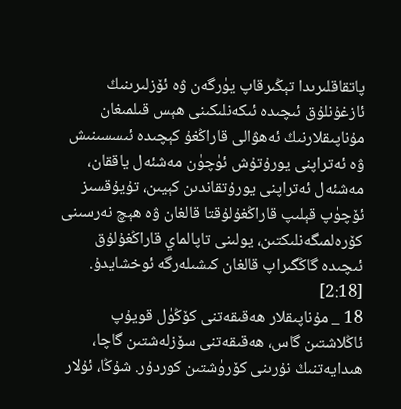پاتقاقلىرىدا تېڭىرقاپ يۈرگەن ۋە ئۆزلىرىنىڭ ئازغۇنلۇق ئىچىدە ئىكەنلىكىنى ھېس قىلمىغان مۇناپىقلارنىڭ ئەھۋالى قاراڭغۇ كېچىدە ئىسسىنىش ۋە ئەتراپنى يورۇتۇش ئۈچۈن مەشئەل ياققان، مەشئەل ئەتراپنى يورۇتقاندىن كېيىن، تۇيۇقسىز ئۆچۈپ قېلىپ قاراڭغۇلۇقتا قالغان ۋە ھېچ نەرسىنى كۆرەلمىگەنلىكتىن، يولىنى تاپالماي قاراڭغۇلۇق ئىچىدە گاڭگىراپ قالغان كىشىلەرگە ئوخشايدۇ.
[2:18]
18 _ مۇناپىقلار ھەقىقەتنى كۆڭۈل قويۇپ ئاڭلاشتىن گاس، ھەقىقەتنى سۆزلەشتىن گاچا، ھىدايەتنىڭ نۇرىنى كۆرۈشتىن كوردۇر. شۇڭا، ئۇلار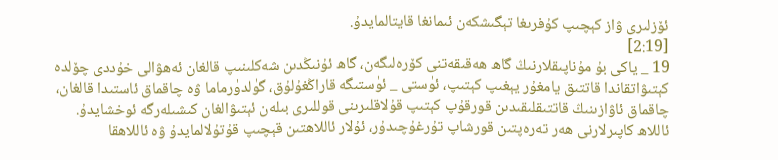ئۆزلىرى ۋاز كېچىپ كۇفرىغا تېگىشكەن ئىمانغا قايتالمايدۇ.
[2:19]
19 _ ياكى بۇ مۇناپىقلارنىڭ گاھ ھەقىقەتنى كۆرەلىگەن، گاھ ئۇنىڭدىن شەكلىنىپ قالغان ئەھۋالى خۇددى چۆلدە كېتىۋاتقاندا قاتتىق يامغۇر يېغىپ كېتىپ، ئۈستى _ ئۈستىگە قاراڭغۇلۇق، گۈلدۈرماما ۋە چاقماق ئاستىدا قالغان، چاقماق ئاۋازىنىڭ قاتتىقلىقىدىن قورقۇپ كېتىپ قۇلاقلىرىنى قوللىرى بىلەن ئېتىۋالغان كىشىلەرگە ئوخشايدۇ. ئاللاھ كاپىرلارنى ھەر تەرەپتىن قورشاپ تۇرغۇچىدۇر، ئۇلار ئاللاھتىن قېچىپ قۇتۇلالمايدۇ ۋە ئاللاھقا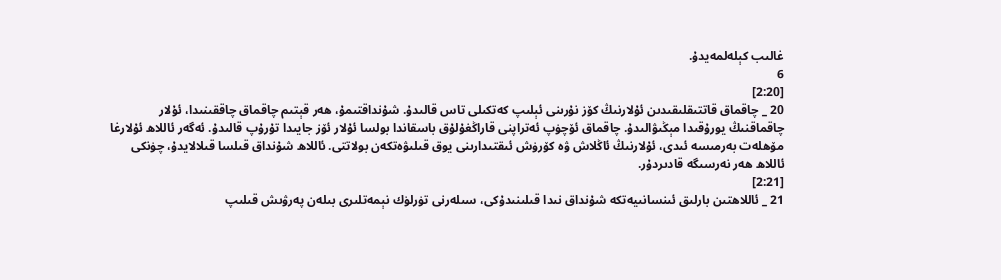غالىب كېلەلمەيدۇ.
6
[2:20]
20 _ چاقماق قاتتىقلىقىدىن ئۇلارنىڭ كۆز نۇرىنى ئېلىپ كەتكىلى تاس قالىدۇ. شۇنداقتىمۇ، ھەر قېتىم چاقماق چاققىنىدا، ئۇلار چاقماقنىڭ يورۇقىدا مېڭىۋالىدۇ. چاقماق ئۆچۈپ ئەتراپنى قاراڭغۇلۇق باسقاندا بولسا ئۇلار ئۆز جايىدا تۇرۇپ قالىدۇ. ئەگەر ئاللاھ ئۇلارغا مۆھلەت بەرمىسە ئىدى، ئۇلارنىڭ ئاڭلاش ۋە كۆرۈش ئىقتىدارىنى يوق قىلىۋەتكەن بولاتتى. ئاللاھ شۇنداق قىلسا قىلالايدۇ، چۈنكى ئاللاھ ھەر نەرسىگە قادىردۇر.
[2:21]
21 _ ئاللاھتىن بارلىق ئىنسانىيەتكە شۇنداق نىدا قىلىنىدۇكى، سىلەرنى تۈرلۈك نېمەتلىرى بىلەن پەرۋىش قىلىپ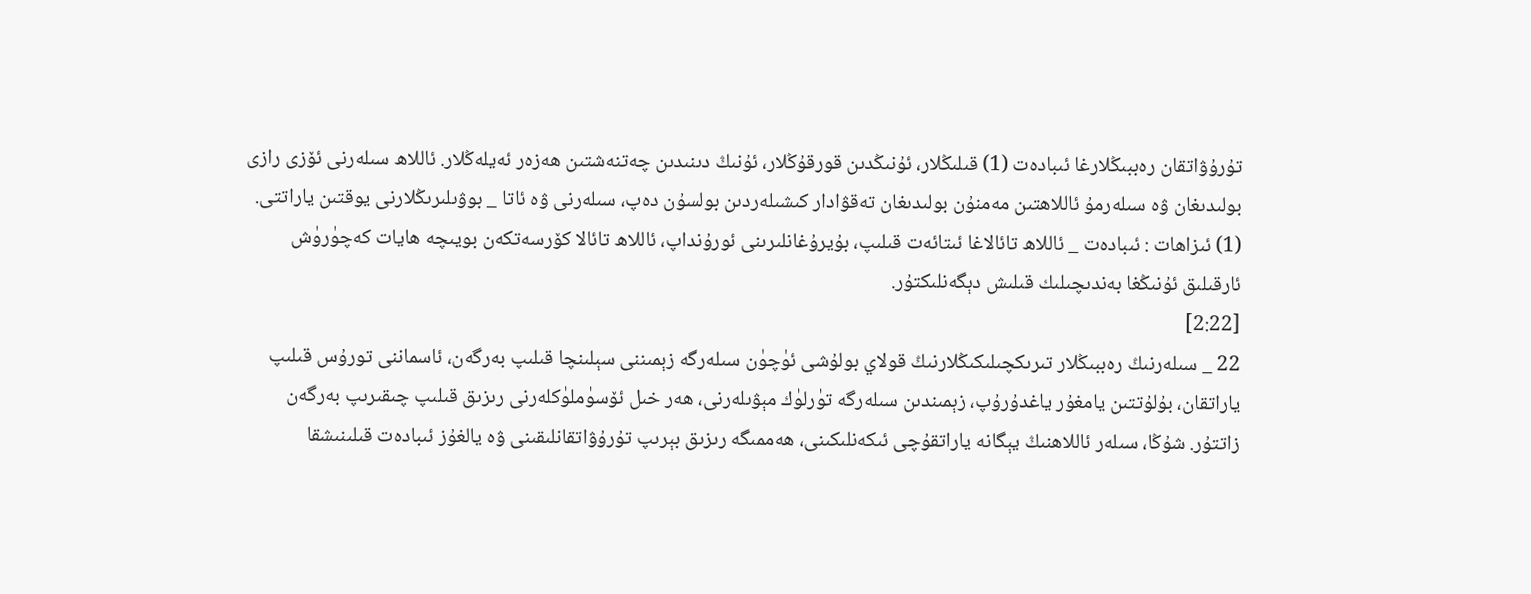تۇرۇۋاتقان رەببىڭلارغا ئىبادەت (1) قىلىڭلار، ئۇنىڭدىن قورقۇڭلار، ئۇنىڭ دىنىدىن چەتنەشتىن ھەزەر ئەيلەڭلار. ئاللاھ سىلەرنى ئۆزى رازى بولىدىغان ۋە سىلەرمۇ ئاللاھتىن مەمنۇن بولىدىغان تەقۋادار كىشىلەردىن بولسۇن دەپ، سىلەرنى ۋە ئاتا _ بوۋىلىرىڭلارنى يوقتىن ياراتتى. (1) ئىزاھات : ئىبادەت _ ئاللاھ تائالاغا ئىتائەت قىلىپ، بۇيرۇغانلىرىنى ئورۇنداپ، ئاللاھ تائالا كۆرسەتكەن بويىچە ھايات كەچۈرۈش ئارقىلىق ئۇنىڭغا بەندىچىلىك قىلىش دېگەنلىكتۇر.
[2:22]
22 _ سىلەرنىڭ رەببىڭلار تىرىكچىلىكىڭلارنىڭ قولاي بولۇشى ئۈچۈن سىلەرگە زېمىننى سېلىنچا قىلىپ بەرگەن، ئاسماننى تورۇس قىلىپ ياراتقان، بۇلۇتتىن يامغۇر ياغدۇرۇپ، زېمىندىن سىلەرگە تۈرلۈك مېۋىلەرنى، ھەر خىل ئۆسۈملۈكلەرنى رىزىق قىلىپ چىقىرىپ بەرگەن زاتتۇر. شۇڭا، سىلەر ئاللاھنىڭ يېگانە ياراتقۇچى ئىكەنلىكىنى، ھەممىگە رىزىق بېرىپ تۇرۇۋاتقانلىقىنى ۋە يالغۇز ئىبادەت قىلىنىشقا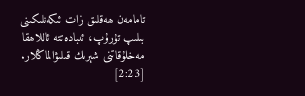تامامەن ھەقلىق زات ئىكەنلىكىنى بىلىپ تۇرۇپ، ئىبادەتتە ئاللاھقا مەخلۇقاتنى شېرىك قىلىۋالماڭلار.
[2:23]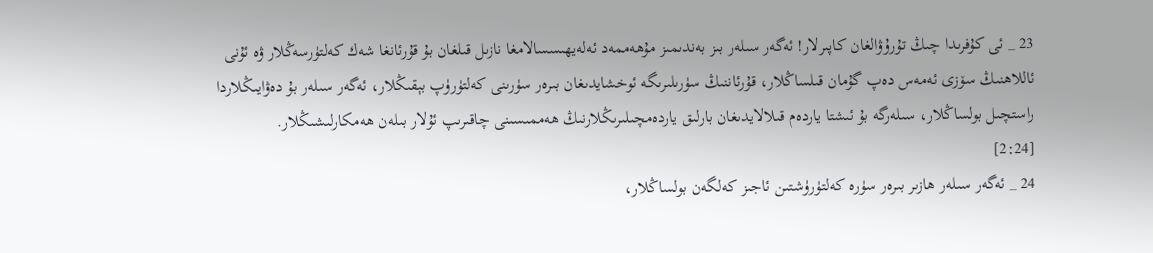23 _ ئى كۇفرىدا چىڭ تۇرۇۋالغان كاپىرلار! ئەگەر سىلەر بىز بەندىمىز مۇھەممەد ئەلەيھىسسالامغا نازىل قىلغان بۇ قۇرئانغا شەك كەلتۈرسەڭلار ۋە ئۇنى ئاللاھنىڭ سۆزى ئەمەس دەپ گۇمان قىلساڭلار، قۇرئاننىڭ سۈرىلىرىگە ئوخشايدىغان بىرەر سۈرىنى كەلتۈرۈپ بېقىڭلار، ئەگەر سىلەر بۇ دەۋايىڭلاردا راستچىل بولساڭلار، سىلەرگە بۇ ئىشتا ياردەم قىلالايدىغان بارلىق ياردەمچىلىرىڭلارنىڭ ھەممىسىنى چاقىرىپ ئۇلار بىلەن ھەمكارلىشىڭلار.
[2:24]
24 _ ئەگەر سىلەر ھازىر بىرەر سۈرە كەلتۈرۈشتىن ئاجىز كەلگەن بولساڭلار،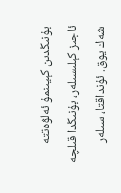بۇنىڭدىن كېيىنمۇ ئەلۋەتتە ئاجىز كېلىسىلەر، بۇنىڭدا قىلچە شەك يوق. ئۇنداقتا، سىلەر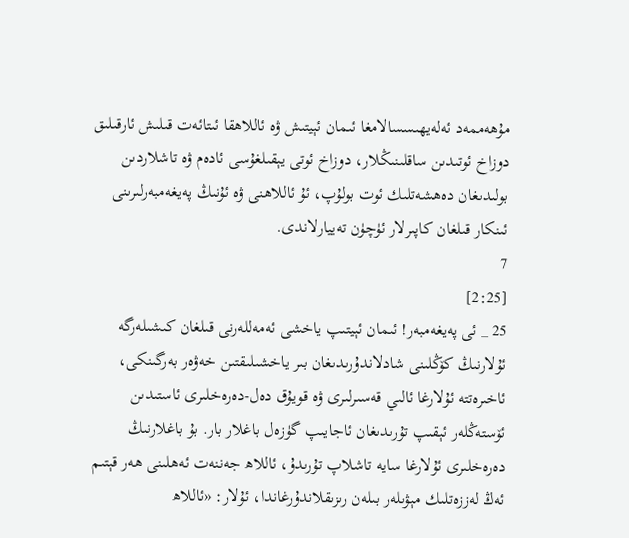مۇھەممەد ئەلەيھىسسالامغا ئىمان ئېيتىش ۋە ئاللاھقا ئىتائەت قىلىش ئارقىلىق دوزاخ ئوتىدىن ساقلىنىڭلار، دوزاخ ئوتى يېقىلغۇسى ئادەم ۋە تاشلاردىن بولىدىغان دەھشەتلىك ئوت بولۇپ، ئۇ ئاللاھنى ۋە ئۇنىڭ پەيغەمبەرلىرىنى ئىنكار قىلغان كاپىرلار ئۈچۈن تەييارلاندى.
7
[2:25]
25 _ ئى پەيغەمبەر! ئىمان ئېيتىپ ياخشى ئەمەللەرنى قىلغان كىشىلەرگە ئۇلارنىڭ كۆڭلىنى شادلاندۇرىدىغان بىر ياخشىلىقتىن خەۋەر بەرگىنكى، ئاخىرەتتە ئۇلارغا ئالىي قەسىرلىرى ۋە قويۇق دەل-دەرەخلىرى ئاستىدىن ئۆستەڭلەر ئېقىپ تۇرىدىغان ئاجايىپ گۈزەل باغلار بار. بۇ باغلارنىڭ دەرەخلىرى ئۇلارغا سايە تاشلاپ تۇرىدۇ، ئاللاھ جەننەت ئەھلىنى ھەر قېتىم ئەڭ لەززەتلىك مېۋىلەر بىلەن رىزىقلاندۇرغاندا، ئۇلار: «ئاللاھ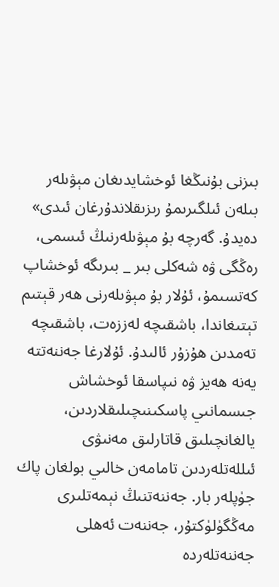بىزنى بۇنىڭغا ئوخشايدىغان مېۋىلەر بىلەن ئىلگىرىمۇ رىزىقلاندۇرغان ئىدى» دەيدۇ. گەرچە بۇ مېۋىلەرنىڭ ئىسمى، رەڭگى ۋە شەكلى بىر _ بىرىگە ئوخشاپ كەتسىمۇ، ئۇلار بۇ مېۋىلەرنى ھەر قېتىم تېتىغاندا، باشقىچە لەززەت، باشقىچە تەمدىن ھۇزۇر ئالىدۇ. ئۇلارغا جەننەتتە يەنە ھەيز ۋە نىپاسقا ئوخشاش جىسمانىي پاسكىنىچىلىقلاردىن، يالغانچىلىق قاتارلىق مەنىۋى ئىللەتلەردىن تامامەن خالىي بولغان پاك جۈپلەر بار. جەننەتنىڭ نېمەتلىرى مەڭگۈلۈكتۇر، جەننەت ئەھلى جەننەتلەردە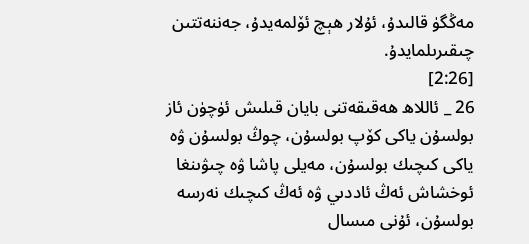مەڭگۈ قالىدۇ، ئۇلار ھېچ ئۆلمەيدۇ، جەننەتتىن چىقىرىلمايدۇ.
[2:26]
26 _ ئاللاھ ھەقىقەتنى بايان قىلىش ئۈچۈن ئاز بولسۇن ياكى كۆپ بولسۇن، چوڭ بولسۇن ۋە ياكى كىچىك بولسۇن، مەيلى پاشا ۋە چىۋىنغا ئوخشاش ئەڭ ئاددىي ۋە ئەڭ كىچىك نەرسە بولسۇن، ئۇنى مىسال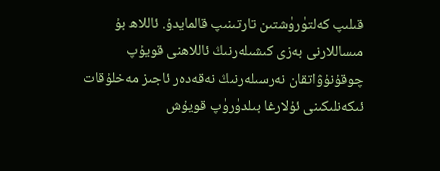قىلىپ كەلتۈرۈشتىن تارتىنىپ قالمايدۇ. ئاللاھ بۇ مىساللارنى بەزى كىشىلەرنىڭ ئاللاھنى قويۇپ چوقۇنۇۋاتقان نەرسىلەرنىڭ نەقەدەر ئاجىز مەخلۇقات ئىكەنلىكىنى ئۇلارغا بىلدۈرۈپ قويۇش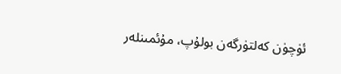ئۈچۈن كەلتۈرگەن بولۇپ، مۇئمىنلەر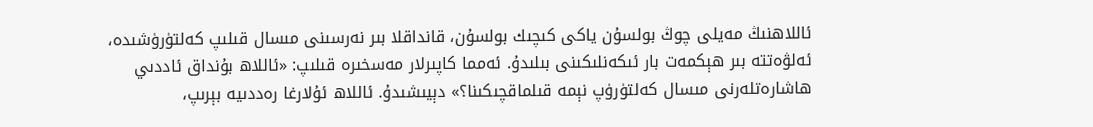ئاللاھنىڭ مەيلى چوڭ بولسۇن ياكى كىچىك بولسۇن، قانداقلا بىر نەرسىنى مىسال قىلىپ كەلتۈرۈشىدە، ئەلۋەتتە بىر ھېكمەت بار ئىكەنلىكىنى بىلىدۇ. ئەمما كاپىرلار مەسخىرە قىلىپ: «ئاللاھ بۇنداق ئاددىي ھاشارەتلەرنى مىسال كەلتۈرۈپ نېمە قىلماقچىكىنا؟» دېيىشىدۇ. ئاللاھ ئۇلارغا رەددىيە بېرىپ،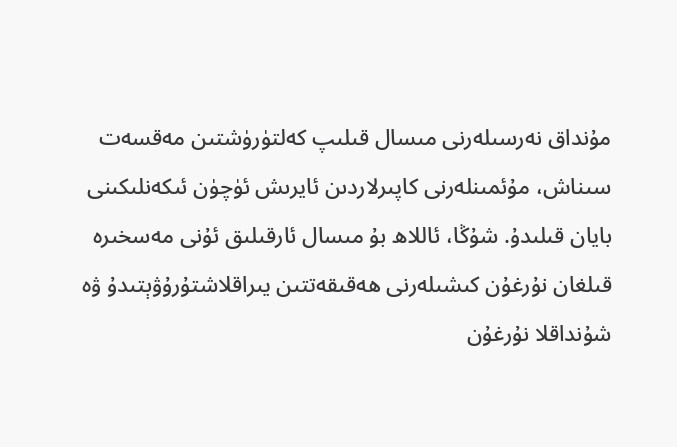مۇنداق نەرسىلەرنى مىسال قىلىپ كەلتۈرۈشتىن مەقسەت سىناش، مۇئمىنلەرنى كاپىرلاردىن ئايرىش ئۈچۈن ئىكەنلىكىنى بايان قىلىدۇ. شۇڭا، ئاللاھ بۇ مىسال ئارقىلىق ئۇنى مەسخىرە قىلغان نۇرغۇن كىشىلەرنى ھەقىقەتتىن يىراقلاشتۇرۇۋېتىدۇ ۋە شۇنداقلا نۇرغۇن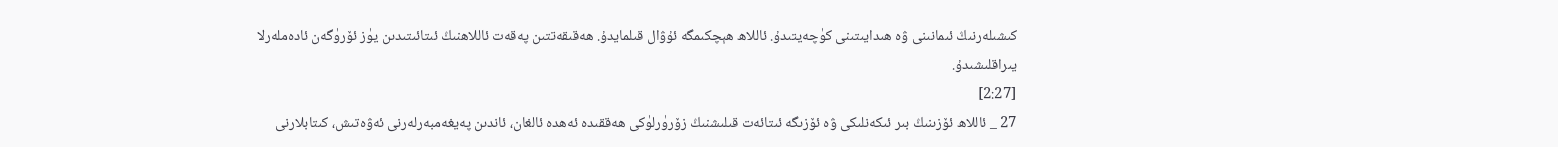كىشىلەرنىڭ ئىمانىنى ۋە ھىدايىتىنى كۈچەيتىدۇ. ئاللاھ ھېچكىمگە ئۇۋال قىلمايدۇ. ھەقىقەتتىن پەقەت ئاللاھنىڭ ئىتائىتىدىن يۈز ئۆرۈگەن ئادەملەرلا يىراقلىشىدۇ.
[2:27]
27 _ ئاللاھ ئۆزىنىڭ بىر ئىكەنلىكى ۋە ئۆزىگە ئىتائەت قىلىشنىڭ زۆرۈرلۈكى ھەققىدە ئەھدە ئالغان، ئاندىن پەيغەمبەرلەرنى ئەۋەتىش، كىتابلارنى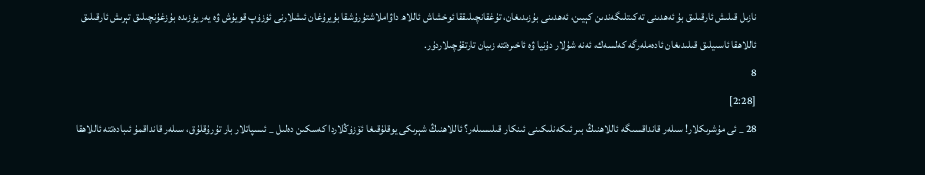نازىل قىلىش ئارقىلىق بۇ ئەھدىنى تەكىتلىگەندىن كېيىن، ئەھدىنى بۇزىدىغان، تۇغقانچىلىققا ئوخشاش ئاللاھ داۋاملاشتۇرۇشقا بۇيرۇغان ئىشلارنى ئۈزۈپ قويۇش ۋە يەر يۈزىدە بۇزغۇنچىلىق تېرىش ئارقىلىق ئاللاھقا ئاسىيلىق قىلىدىغان ئادەملەرگە كەلسەك، ئەنە شۇلار دۇنيا ۋە ئاخىرەتتە زىيان تارتقۇچىلاردۇر.
8
[2:28]
28 _ ئى مۇشرىكلار! سىلەر قانداقسىگە ئاللاھنىڭ بىر ئىكەنلىكىنى ئىنكار قىلىسىلەر؟ ئاللاھنىڭ شېرىكى يوقلۇقىغا ئۆزۈڭلاردا كەسكىن دەلىل _ ئىسپاتلار بار تۇرۇقلۇق، سىلەر قانداقمۇ ئىبادەتتە ئاللاھقا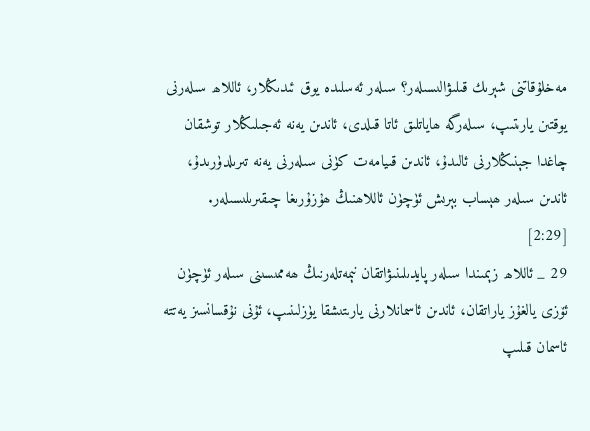مەخلۇقاتنى شېرىك قىلىۋالىسىلەر؟ سىلەر ئەسلىدە يوق ئىدىڭلار، ئاللاھ سىلەرنى يوقتىن يارىتىپ، سىلەرگە ھاياتلىق ئاتا قىلدى، ئاندىن يەنە ئەجىلىڭلار توشقان چاغدا جېنىڭلارنى ئالىدۇ، ئاندىن قىيامەت كۈنى سىلەرنى يەنە تىرىلدۈرىدۇ، ئاندىن سىلەر ھېساب بېرىش ئۈچۈن ئاللاھنىڭ ھۇزۇرىغا چىقىرىلىسىلەر.
[2:29]
29 _ ئاللاھ زېمىندا سىلەر پايدىلىنىۋاتقان نېمەتلەرنىڭ ھەممىسىنى سىلەر ئۈچۈن ئۆزى يالغۇز ياراتقان، ئاندىن ئاسمانلارنى يارىتىشقا يۈزلىنىپ، ئۇنى نۇقسانسىز يەتتە ئاسمان قىلىپ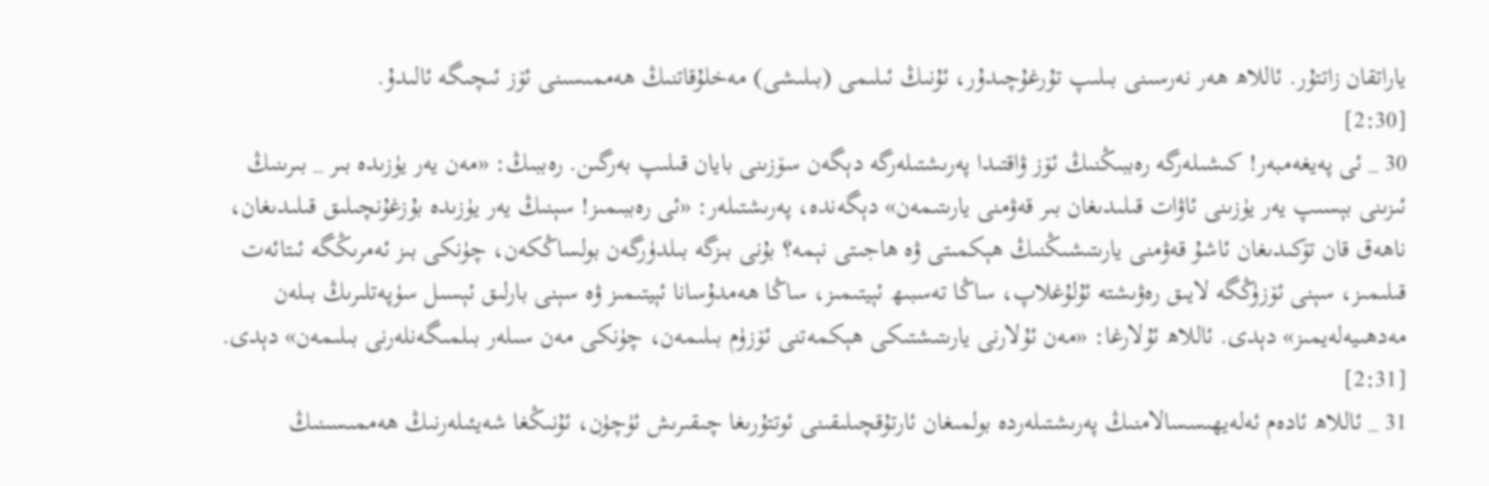ياراتقان زاتتۇر. ئاللاھ ھەر نەرسىنى بىلىپ تۇرغۇچىدۇر، ئۇنىڭ ئىلىمى (بىلىشى) مەخلۇقاتنىڭ ھەممىسىنى ئۆز ئىچىگە ئالىدۇ.
[2:30]
30 _ ئى پەيغەمبەر! كىشىلەرگە رەببىڭنىڭ ئۆز ۋاقتىدا پەرىشتىلەرگە دېگەن سۆزىنى بايان قىلىپ بەرگىن. رەببىڭ: «مەن يەر يۈزىدە بىر _ بىرىنىڭ ئىزىنى بېسىپ يەر يۈزىنى ئاۋات قىلىدىغان بىر قەۋمنى يارىتىمەن» دېگەندە، پەرىشتىلەر: «ئى رەببىمىز! سېنىڭ يەر يۈزىدە بۇزغۇنچىلىق قىلىدىغان، ناھەق قان تۆكىدىغان ئاشۇ قەۋمنى يارىتىشىڭنىڭ ھېكمىتى ۋە ھاجىتى نېمە؟ بۇنى بىزگە بىلدۈرگەن بولساڭكەن، چۈنكى بىز ئەمرىڭگە ئىتائەت قىلىمىز، سېنى ئۆزۈڭگە لايىق رەۋىشتە ئۇلۇغلاپ، ساڭا تەسبىھ ئېيتىمىز، ساڭا ھەمدۇسانا ئېيتىمىز ۋە سېنى بارلىق ئېسىل سۈپەتلىرىڭ بىلەن مەدھىيەلەيمىز» دېدى. ئاللاھ ئۇلارغا: «مەن ئۇلارنى يارىتىشتىكى ھېكمەتنى ئۆزۈم بىلىمەن، چۈنكى مەن سىلەر بىلمىگەنلەرنى بىلىمەن» دېدى.
[2:31]
31 _ ئاللاھ ئادەم ئەلەيھىسسالامنىڭ پەرىشتىلەردە بولمىغان ئارتۇقچىلىقىنى ئوتتۇرىغا چىقىرىش ئۈچۈن، ئۇنىڭغا شەيئىلەرنىڭ ھەممىسىنىڭ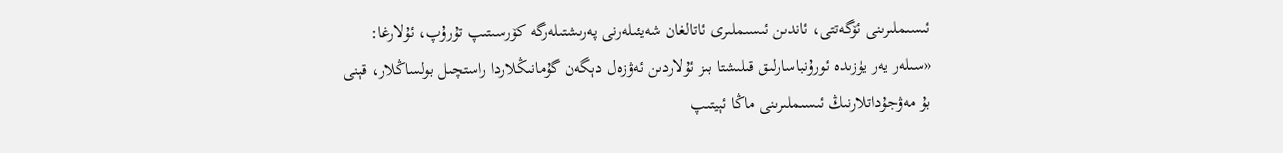ئىسىملىرىنى ئۆگەتتى، ئاندىن ئىسىملىرى ئاتالغان شەيئىلەرنى پەرىشتىلەرگە كۆرسىتىپ تۇرۇپ، ئۇلارغا: «سىلەر يەر يۈزىدە ئورۇنباسارلىق قىلىشتا بىز ئۇلاردىن ئەۋزەل دېگەن گۇمانىڭلاردا راستچىل بولساڭلار، قېنى بۇ مەۋجۇداتلارنىڭ ئىسىملىرىنى ماڭا ئېيتىپ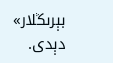بېرىڭلار» دېدى.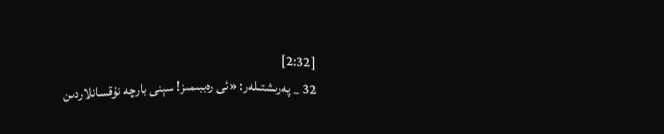[2:32]
32 _ پەرىشتىلەر: «ئى رەببىمىز! سېنى بارچە نۇقسانلاردىن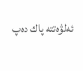ئەلۋەتتە پاك دەپ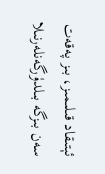ئېتىقاد قىلىمىز، بىز پەقەت سەن بىزگە بىلدۈرگەنلەرنىلا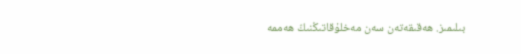بىلىمىز. ھەقىقەتەن سەن مەخلۇقاتىڭنىڭ ھەممە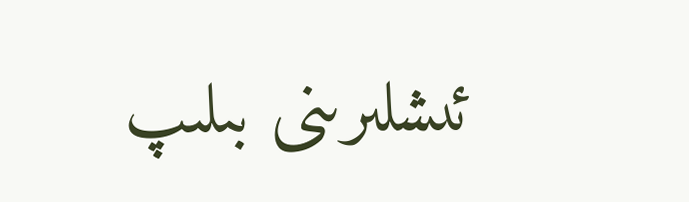ئىشلىرىنى بىلىپ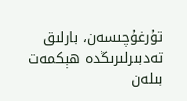تۇرغۇچىسەن، بارلىق تەدبىرلىرىڭدە ھېكمەت بىلەن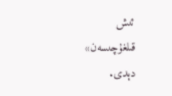ئىش قىلغۇچىسەن» دېدى.